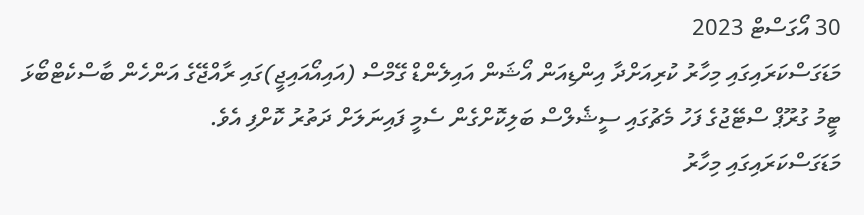30 އޯގަސްޓް 2023
މަޑަގަސްކަރައިގައި މިހާރު ކުރިއަށްދާ އިންޑިއަން އޯޝަން އައިލެންޑް ގޭމްސް (އައިއޯއައިޖީ)ގައި ރާއްޖޭގެ އަންހެން ބާސްކެޓްބޯޅަ ޓީމު ގުރޫޕް ސްޓޭޖުގެ ފަހު މެޗުގައި ސީޝެލްސް ބަލިކޮށްގެން ސެމީ ފައިނަލަށް ދަތުރު ކޮށްފި އެވެ.
މަޑަގަސްކަރައިގައި މިހާރު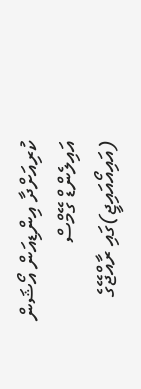ކުރިއަށްދާ އިންޑިއަން އޯޝަން އައިލެންޑް ގޭމްސް (އައިއޯއައިޖީ)ގައި ރާއްޖޭގެ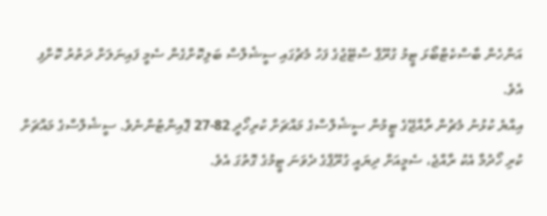އަންހެން ބާސްކެޓްބޯޅަ ޓީމު ގުރޫޕް ސްޓޭޖުގެ ފަހު މެޗުގައި ސީޝެލްސް ބަލިކޮށްގެން ސެމީ ފައިނަލަށް ދަތުރު ކޮށްފި އެވެ.
އިއްޔެ ކުޅުނު މެޗުން ރާއްޖޭގެ ޓީމުން ސީޝެލްސްގެ މައްޗަށް ކުރިހޯދީ 82-27 ޕޮއިންޓުންނެވެ. ސީޝެލްސްގެ މައްޗަށް ކުރި ހޯދުމާ އެކު ރާއްޖެ، ސެމީއަށް ދިޔައީ ގުރޫޕްގެ ދެވަނަ ޓީމުގެ ގޮތުގަ އެވެ.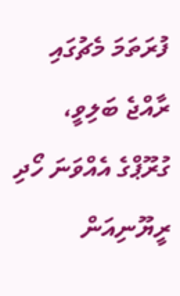ފުރަތަމަ މެޗުގައި ރާއްޖެ ބަލިވީ، ގުރޫޕްގެ އެއްވަނަ ހޯދި ރީޔޫނިއަން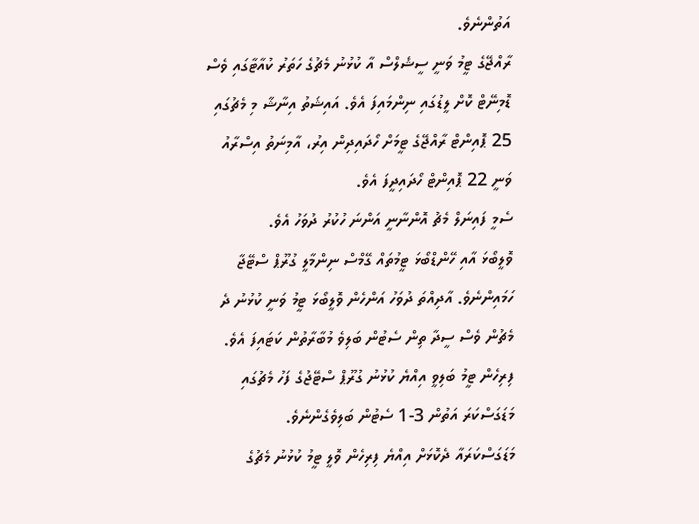އަތުންނެވެ.
ރާއްޖޭގެ ޓީމު ވަނީ ސީޝެލްސް އާ ކުޅުނު މެޗުގެ ހަތަރު ކުއާޓާގައި ވެސް ޑޮމިނޭޓް ކޮށް ލީޑުގައި ނިންމައިފަ އެވެ. އައިޝަތު އިނާޝާ މި މެޗުގައި 25 ޕޮއިންޓް ރާއްޖޭގެ ޓީމަށް ހޯދައިދިން އިރު، އާމިނަތު އިސްރާއު ވަނީ 22 ޕޮއިންޓް ހޯދައިދީފަ އެވެ.
ސެމީ ފައިނަލް މެޗު އޮންނާނީ އަންނަ ހުކުރު ދުވަހު އެވެ.
ވޮލީބޯޅަ އާއި ހޭންޑްބޯޅަ ޓީމުތައް ގޭމްސް ނިންމާލީ ގުރޫޕް ސްޓޭޖާ ހަމައިންނެވެ. އާދިއްތަ ދުވަހު އަންހެން ވޮލީބޯޅަ ޓީމު ވަނީ ކުޅުނު ދެ މެޗުން ވެސް ސީދާ ތިން ސެޓުން ބަލިވެ މުބާރާތުން ކަޓައިފަ އެވެ. ފިރިހެން ޓީމު ބަލިވީ އިއްޔެ ކުޅުނު ގުރޫޕް ސްޓޭޖުގެ ފަހު މެޗުގައި މަޑަގަސްކަރަ އަތުން 3-1 ސެޓުން ބަލިވެގެންނެވެ.
މަޑަގަސްކަރައާ ދެކޮޅަށް އިއްޔެ ފިރިހެން ވޮލީ ޓީމު ކުޅުނު މެޗުގެ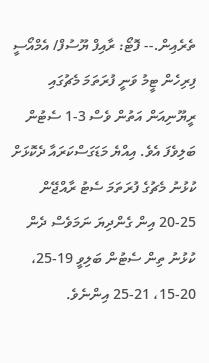ތެރެއިން.-- ފޮޓޯ: ރާއިފް ޔޫސުފް/ އެމްއޯސީ
ފިރިހެން ޓީމު ވަނީ ފުރަތަމަ މެޗުގައި ރީޔޫނިއަން އަތުން ވެސް 3-1 ސެޓުން ބަލިވެފަ އެވެ. އިއްޔެ މަޑަގަސްކަރައާ ދެކޮޅަށް ކުޅުނު މެޗުގެ ފުރަތަމަ ސެޓު ރާއްޖޭން 25-20 އިން ގެންދިޔަ ނަމަވެސް ދެން ކުޅުނު ތިން ސެޓުން ބަލިވީ 19-25، 20-15، 21-25 އިންނެވެ.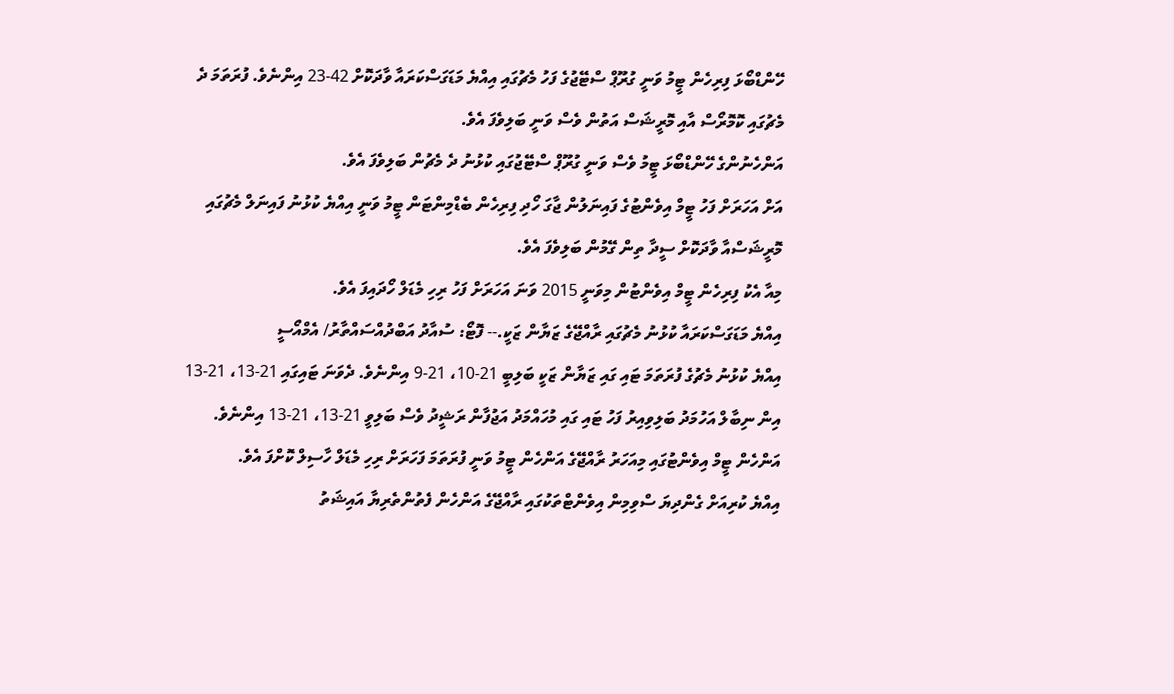ހޭންޑްބޯޅަ ފިރިހެން ޓީމު ވަނީ ގުރޫޕް ސްޓޭޖުގެ ފަހު މެޗުގައި އިއްޔެ މަޑަގަސްކަރައާ ވާދަކޮށް 42-23 އިންނެވެ. ފުރަތަމަ ދެ މެޗުގައި ކޮމޮރޯސް އާއި މޮރީޝަސް އަތުން ވެސް ވަނީ ބަލިވެފަ އެވެ.
އަންހެނުންގެ ހޭންޑްބޯޅަ ޓީމު ވެސް ވަނީ ގުރޫޕް ސްޓޭޖުގައި ކުޅުނު ދެ މެޗުން ބަލިވެފަ އެވެ.
އަށް އަހަރަށް ފަހު ޓީމް އިވެންޓުގެ ފައިނަލުން ޖާގަ ހޯދި ފިރިހެން ބެޑްމިންޓަން ޓީމު ވަނީ އިއްޔެ ކުޅުނު ފައިނަލް މެޗުގައި މޮރީޝަސްއާ ވާދަކޮށް ސީދާ ތިން ގޭމުން ބަލިވެފަ އެވެ.
މިއާ އެކު ފިރިހެން ޓީމް އިވެންޓުން މިވަނީ 2015 ވަނަ އަހަރަށް ފަހު ރިހި މެޑަލް ހޯދައިފަ އެވެ.
އިއްޔެ މަޑަގަސްކަރައާ ކުޅުނު މެޗުގައި ރާއްޖޭގެ ޒަޔާން ޒަކީ.-- ފޮޓޯ: ސުއާދު އަބްދުއްސައްތާރު/ އެމްއޯސީ
އިއްޔެ ކުޅުނު މެޗުގެ ފުރަތަމަ ޓައި ގައި ޒަޔާން ޒަކީ ބަލިބީ 21-10، 21-9 އިންނެވެ. ދެވަނަ ޓައިގައި 21-13، 21-13 އިން ނިބާލް އަހުމަދު ބަލިވިއިރު ފަހު ޓައި ގައި މުހައްމަދު އަޖުފާން ރަޝީދު ވެސް ބަލިވީ 21-13، 21-13 އިންނެވެ.
އަންހެން ޓީމް އިވެންޓުގައި މިއަހަރު ރާއްޖޭގެ އަންހެން ޓީމު ވަނީ ފުރަތަމަ ފަހަރަށް ރިހި މެޑަލް ހާސިލް ކޮށްފަ އެވެ.
އިއްޔެ ކުރިއަށް ގެންދިޔަ ސްވިމިން އިވެންޓްތަކުގައި ރާއްޖޭގެ އަންހެން ފެތުންތެރިޔާ އައިޝަތު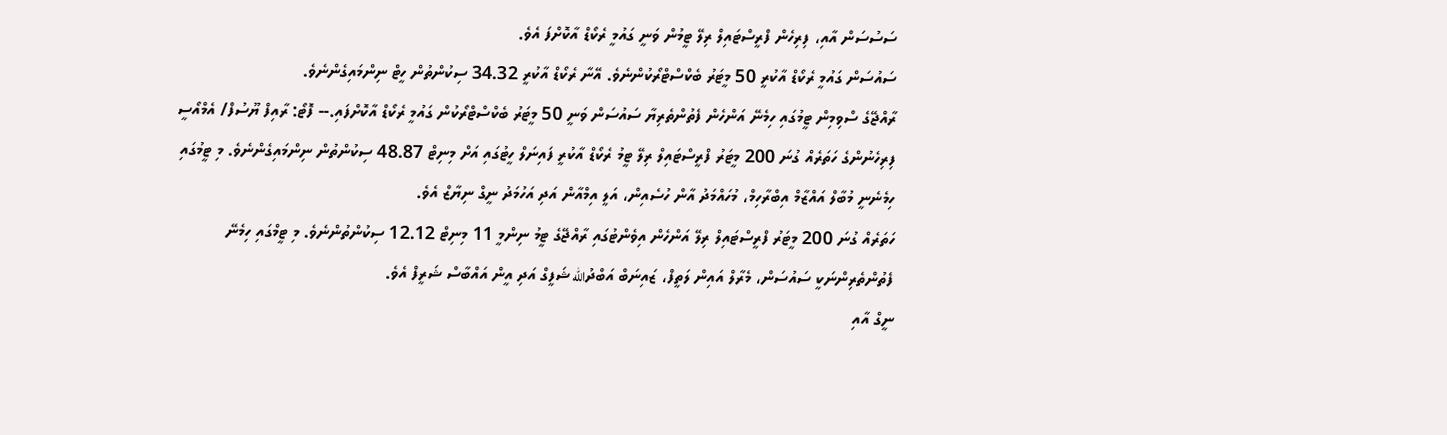ސަސުސަން އާއި، ފިރިހެން ފްރީސްޓައިލް ރިލޭ ޓީމުން ވަނީ ގައުމީ ރެކޯޑް އާކޮށްފަ އެވެ.
ސައުސަން ގައުމީ ރެކޯޑް އާކުރީ 50 މީޓަރު ބެކްސްޓްރޯކުންނެވެ. އޭނާ ރެކޯޑް އާކުރީ 34.32 ސިކުންތުން ހީޓް ނިންމައިގެންނެވެ.
ރާއްޖޭގެ ސްވިމިން ޓީމުގައި ހިމެނޭ އަންހެން ފެތުންތެރިޔާ ސައުސަން ވަނީ 50 މީޓަރު ބެކްސްޓްރޯކުން ގައުމީ ރެކޯޑް އާކޮށްފައި.-- ފޮޓޯ: ރާއިފް ޔޫސުފް/ އެމްއޯސީ
ފިރިހެނުންގެ ހަތަރެއް ގުނަ 200 މީޓަރު ފްރީސްޓައިލް ރިލޭ ޓީމު ރެކޯޑް އާކުރީ ފައިނަލް ހީޓުގައި އަށް މިނިޓް 48.87 ސިކުންތުން ނިންމައިގެންނެވެ. މި ޓީމުގައި ހިމެނެނީ މުބާލް އައްޒާމް އިބްރާހިމް، މުހައްމަދު އާން ހުސެއިން، އަލީ އިމްއާން އަދި އަހުމަދު ނީގް ނިޔާޒް އެވެ.
ހަތަރެއް ގުނަ 200 މީޓަރު ފްރީސްޓައިލް ރިލޭ އަންހެން އިވެންޓުގައި ރާއްޖޭގެ ޓީމު ނިންމީ 11 މިނިޓް 12.12 ސިކުންތުންނެވެ. މި ޓީމްގައި ހިމެނޭ ފެތުންތެރިންނަކީ ސައުސަން، މެރާލް އައިން ލަތީފް، ޒައިނަބް އަބްދުالله ޝަފީގް އަދި އީން އައްބާސް ޝަރީފް އެވެ.
ނީގް އާއި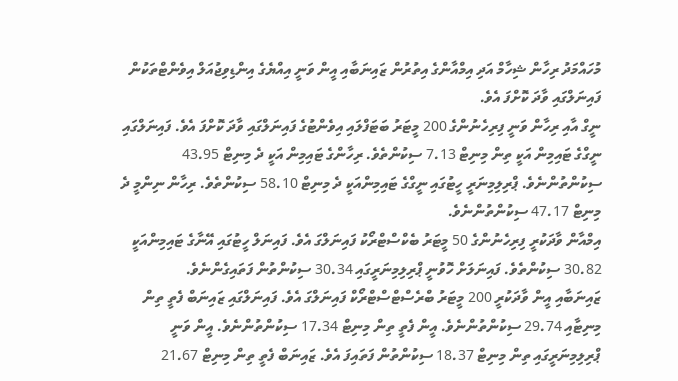މުހައްމަދު ރިހާން ޝިހާމް އަދި އިމްއާންގެ އިތުރުން ޒައިނަބާއި އީން ވަނީ އިއްޔެގެ އިންޑިވިޖުއަލް އިވެންޓްތަކުން ފައިނަލްގައި ވާދަ ކޮށްފަ އެވެ.
ނީގް އާއި ރިހާން ވަނީ ފިރިހެނުންގެ 200 މީޓަރު ބަޓަފްލައި އިވެންޓުގެ ފައިނަލްގައި ވާދަ ކޮށްފަ އެވެ. ފައިނަލްގައި ނީގްގެ ޓައިމިން އަކީ ތިން މިނިޓް 7.13 ސިކުންތެވެ. ރިހާންގެ ޓައިމިން އަކީ ދެ މިނިޓް 43.95 ސިކުންތުންނެވެ. ޕްރިލިމިނަރީ ހީޓުގައި ނީގްގެ ޓައިމިންއަކީ ދެ މިނިޓް 58.10 ސިކުންތެވެ. ރިހާން ނިންމީ ދެ މިނިޓް 47.17 ސިކުންތުންނެވެ.
އިމްއާން ވާދަކުރީ ފިރިހެނުންގެ 50 މީޓަރު ބެކްސްޓްރޯކު ފައިނަލްގަ އެވެ. ފައިނަލް ހީޓުގައި އޭނާގެ ޓައިމިންއަކީ 30.82 ސިކުންތެވެ. ފައިނަލަށް ހޮވުނީ ޕްރިލިމިނަރީގައި 30.34 ސިކުންތުން ފަތައިގެންނެވެ.
ޒައިނަބާއި އީން ވާދަކުރީ 200 މީޓަރު ބްރެސްޓްސްޓްރޯކް ފައިނަލްގަ އެވެ. ފައިނަލްގައި ޒައިނަބް ފެތީ ތިން މިނިޓާއި 29.74 ސިކުންތުންނެވެ. އީން ފެތީ ތިން މިނިޓް 17.34 ސިކުންތުންނެވެ. އީން ވަނީ ޕްރިލިމިނަރީގައި ތިން މިނިޓް 18.37 ސިކުންތުން ފަތައިފަ އެވެ. ޒައިނަބް ފެތީ ތިން މިނިޓް 21.67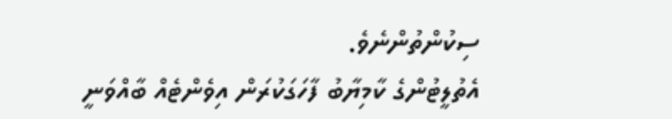ސިކުންތުންނެވެ.
އެތުލީޓުންގެ ކާމިޔާބު ފާހަގަކުރަން އިވެންޓެއް ބާއްވަނީ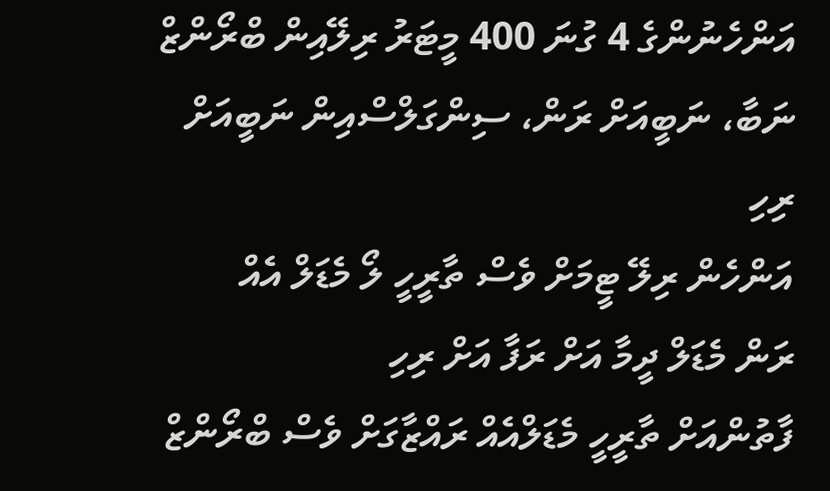އަންހެނުންގެ 4 ގުނަ 400 މީޓަރު ރިލޭއިން ބްރޯންޒް
ނަބާ، ނަބީއަށް ރަން، ސިންގަލްސްއިން ނަބީއަށް ރިހި
އަންހެން ރިލޭ ޓީމަށް ވެސް ތާރީހީ ލޯ މެޑަލް އެއް
ރަން މެޑަލް ދީމާ އަށް ރަފާ އަށް ރިހި
ފާތުންއަށް ތާރީހީ މެޑަލްއެއް ރައްޒާގަށް ވެސް ބްރޯންޒް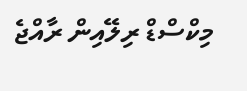މިކްސްޑް ރިލޭއިން ރާއްޖެ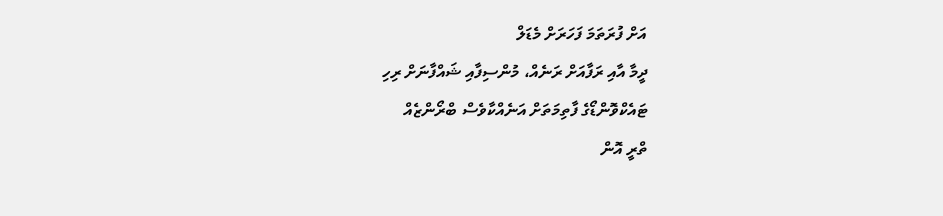އަށް ފުރަތަމަ ފަހަރަށް މެޑަލް
ދީމާ އާއި ރަފާއަށް ރަނެއް، މުންސިފާއި ޝައްފާނަށް ރިހި
ޓައެކްވޮންޑޯގެ ފާތިމަތަށް އަނެއްކާވެސް ބްރޯންޒެއް
ތްރީ އޮން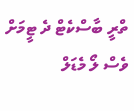ތްރީ ބާސްކެޓް ދެ ޓީމަށް ވެސް ލޯ މެޑަލް